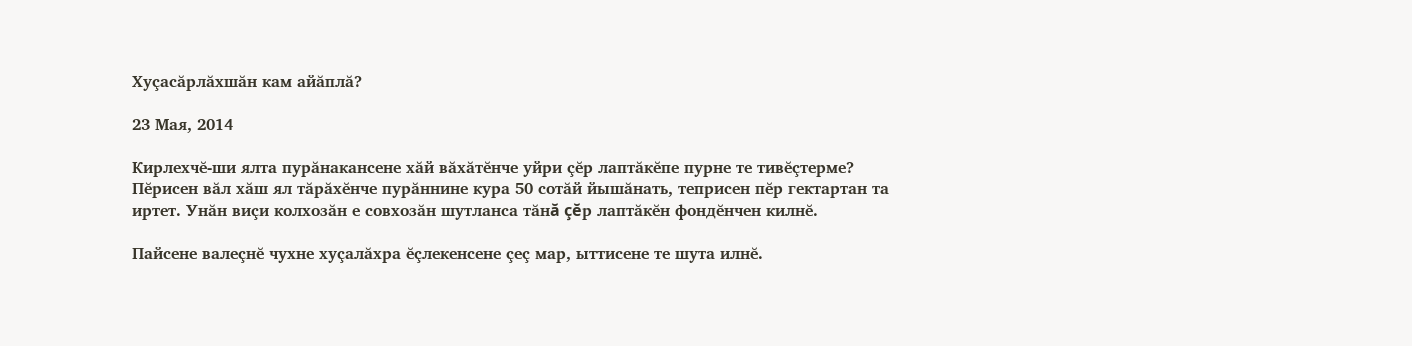Хуçасăрлăхшăн кам айăплă?

23 Мая, 2014

Кирлехчĕ-ши ялта пурăнакансене хăй вăхăтĕнче уйри çĕр лаптăкĕпе пурне те тивĕçтерме? Пĕрисен вăл хăш ял тăрăхĕнче пурăннине кура 50 сотăй йышăнать, теприсен пĕр гектартан та иртет. Унăн виçи колхозăн е совхозăн шутланса тăнă çĕр лаптăкĕн фондĕнчен килнĕ.

Пайсене валеçнĕ чухне хуçалăхра ĕçлекенсене çеç мар, ыттисене те шута илнĕ.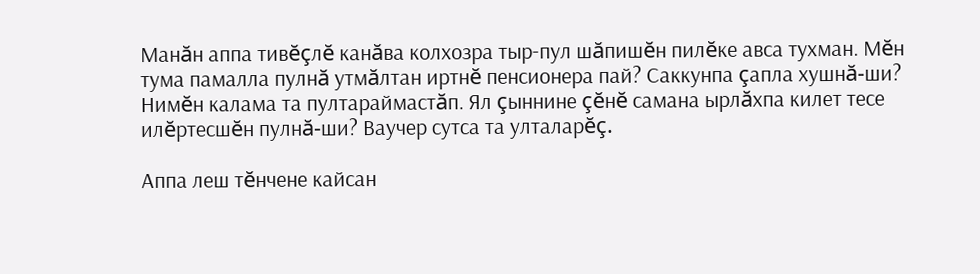Манăн аппа тивĕçлĕ канăва колхозра тыр-пул шăпишĕн пилĕке авса тухман. Мĕн тума памалла пулнă утмăлтан иртнĕ пенсионера пай? Саккунпа çапла хушнă-ши? Нимĕн калама та пултараймастăп. Ял çыннине çĕнĕ самана ырлăхпа килет тесе илĕртесшĕн пулнă-ши? Ваучер сутса та улталарĕç.

Аппа леш тĕнчене кайсан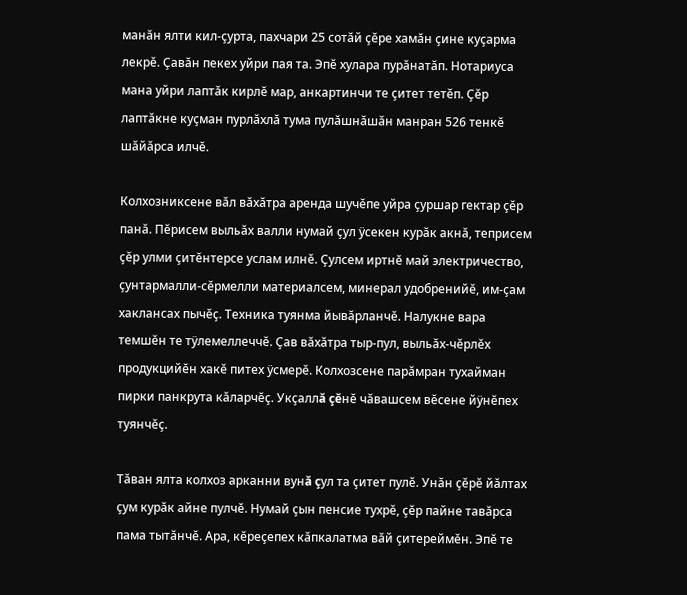манăн ялти кил-çурта, пахчари 25 сотăй çĕре хамăн çине куçарма лекрĕ. Çавăн пекех уйри пая та. Эпĕ хулара пурăнатăп. Нотариуса мана уйри лаптăк кирлĕ мар, анкартинчи те çитет тетĕп. Çĕр лаптăкне куçман пурлăхлă тума пулăшнăшăн манран 526 тенкĕ шăйăрса илчĕ.

Колхозниксене вăл вăхăтра аренда шучĕпе уйра çуршар гектар çĕр панă. Пĕрисем выльăх валли нумай çул ÿсекен курăк акнă, теприсем çĕр улми çитĕнтерсе услам илнĕ. Çулсем иртнĕ май электричество, çунтармалли-сĕрмелли материалсем, минерал удобренийĕ, им-çам хаклансах пычĕç. Техника туянма йывăрланчĕ. Налукне вара темшĕн те тÿлемеллеччĕ. Çав вăхăтра тыр-пул, выльăх-чĕрлĕх продукцийĕн хакĕ питех ÿсмерĕ. Колхозсене парăмран тухайман пирки панкрута кăларчĕç. Укçаллă çĕнĕ чăвашсем вĕсене йÿнĕпех туянчĕç.

Тăван ялта колхоз арканни вунă çул та çитет пулĕ. Унăн çĕрĕ йăлтах çум курăк айне пулчĕ. Нумай çын пенсие тухрĕ, çĕр пайне тавăрса пама тытăнчĕ. Ара, кĕреçепех кăпкалатма вăй çитереймĕн. Эпĕ те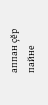аппан çĕр пайне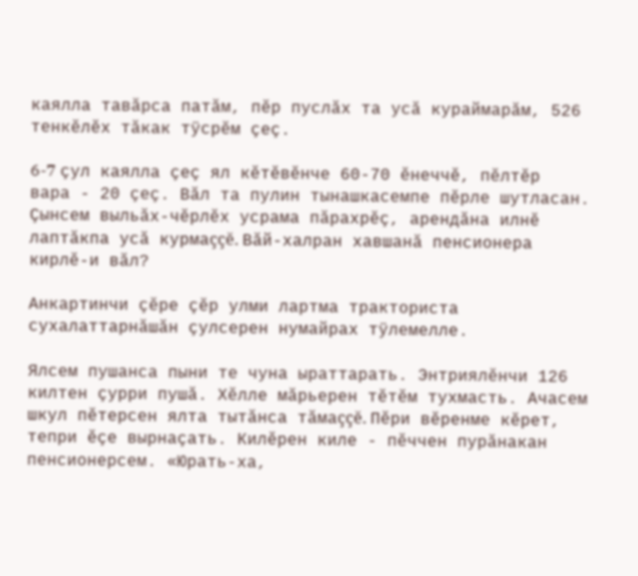каялла тавăрса патăм, пĕр пуслăх та усă кураймарăм, 526 тенкĕлĕх тăкак тÿсрĕм çеç.

6-7 çул каялла çеç ял кĕтĕвĕнче 60-70 ĕнеччĕ, пĕлтĕр вара - 20 çеç. Вăл та пулин тынашкасемпе пĕрле шутласан. Çынсем выльăх-чĕрлĕх усрама пăрахрĕç, арендăна илнĕ лаптăкпа усă курмаççĕ. Вăй-халран хавшанă пенсионера кирлĕ-и вăл?

Анкартинчи çĕре çĕр улми лартма тракториста сухалаттарнăшăн çулсерен нумайрах тÿлемелле.

Ялсем пушанса пыни те чуна ыраттарать. Энтриялĕнчи 126 килтен çурри пушă. Хĕлле мăрьерен тĕтĕм тухмасть. Ачасем шкул пĕтерсен ялта тытăнса тăмаççĕ. Пĕри вĕренме кĕрет, тепри ĕçе вырнаçать. Килĕрен киле - пĕччен пурăнакан пенсионерсем. «Юрать-ха,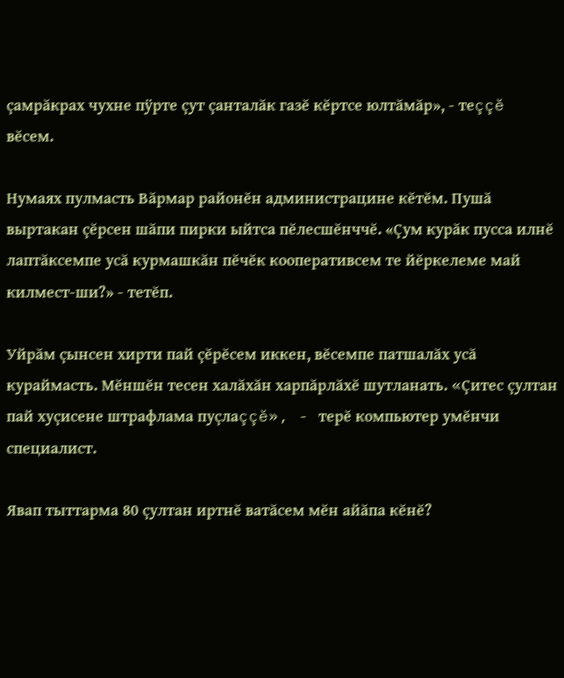çамрăкрах чухне пÿрте çут çанталăк газĕ кĕртсе юлтăмăр», - теççĕ вĕсем.

Нумаях пулмасть Вăрмар районĕн администрацине кĕтĕм. Пушă выртакан çĕрсен шăпи пирки ыйтса пĕлесшĕнччĕ. «Çум курăк пусса илнĕ лаптăксемпе усă курмашкăн пĕчĕк кооперативсем те йĕркелеме май килмест-ши?» - тетĕп.

Уйрăм çынсен хирти пай çĕрĕсем иккен, вĕсемпе патшалăх усă кураймасть. Мĕншĕн тесен халăхăн харпăрлăхĕ шутланать. «Çитес çултан пай хуçисене штрафлама пуçлаççĕ», - терĕ компьютер умĕнчи специалист.

Явап тыттарма 80 çултан иртнĕ ватăсем мĕн айăпа кĕнĕ?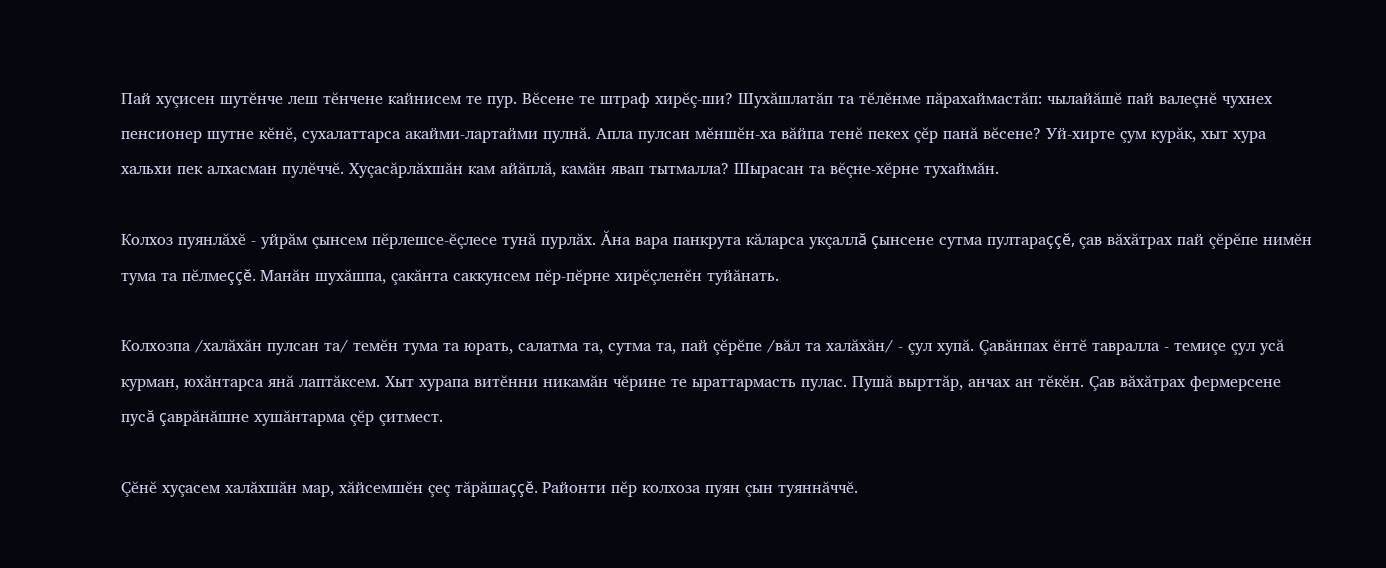Пай хуçисен шутĕнче леш тĕнчене кайнисем те пур. Вĕсене те штраф хирĕç-ши? Шухăшлатăп та тĕлĕнме пăрахаймастăп: чылайăшĕ пай валеçнĕ чухнех пенсионер шутне кĕнĕ, сухалаттарса акайми-лартайми пулнă. Апла пулсан мĕншĕн-ха вăйпа тенĕ пекех çĕр панă вĕсене? Уй-хирте çум курăк, хыт хура хальхи пек алхасман пулĕччĕ. Хуçасăрлăхшăн кам айăплă, камăн явап тытмалла? Шырасан та вĕçне-хĕрне тухаймăн.

Колхоз пуянлăхĕ - уйрăм çынсем пĕрлешсе-ĕçлесе тунă пурлăх. Ăна вара панкрута кăларса укçаллă çынсене сутма пултараççĕ, çав вăхăтрах пай çĕрĕпе нимĕн тума та пĕлмеççĕ. Манăн шухăшпа, çакăнта саккунсем пĕр-пĕрне хирĕçленĕн туйăнать.

Колхозпа /халăхăн пулсан та/ темĕн тума та юрать, салатма та, сутма та, пай çĕрĕпе /вăл та халăхăн/ - çул хупă. Çавăнпах ĕнтĕ тавралла - темиçе çул усă курман, юхăнтарса янă лаптăксем. Хыт хурапа витĕнни никамăн чĕрине те ыраттармасть пулас. Пушă вырттăр, анчах ан тĕкĕн. Çав вăхăтрах фермерсене пусă çаврăнăшне хушăнтарма çĕр çитмест.

Çĕнĕ хуçасем халăхшăн мар, хăйсемшĕн çеç тăрăшаççĕ. Районти пĕр колхоза пуян çын туяннăччĕ.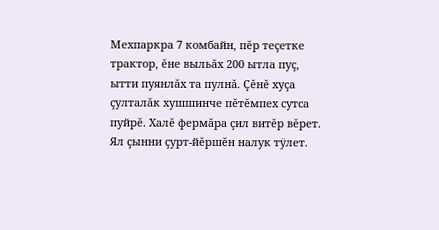Мехпаркра 7 комбайн, пĕр теçетке трактор, ĕне выльăх 200 ытла пуç, ытти пуянлăх та пулнă. Çĕнĕ хуçа çулталăк хушшинче пĕтĕмпех сутса пуйрĕ. Халĕ фермăра çил витĕр вĕрет. Ял çынни çурт-йĕршĕн налук тÿлет.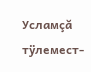Усламçă тÿлемест-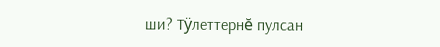ши? Тÿлеттернĕ пулсан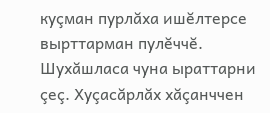куçман пурлăха ишĕлтерсе вырттарман пулĕччĕ. Шухăшласа чуна ыраттарни çеç. Хуçасăрлăх хăçанччен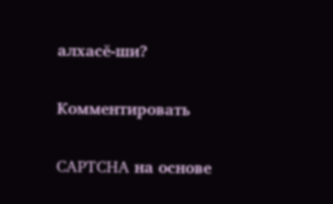алхасĕ-ши?

Комментировать

CAPTCHA на основе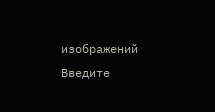изображений
Введите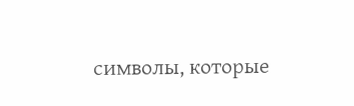символы, которые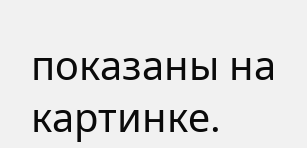показаны на картинке.